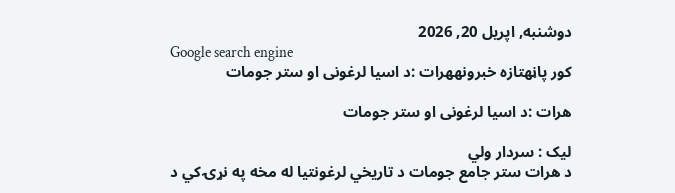دوشنبه, اپریل 20, 2026
Google search engine
کور پاڼهتازه خبرونههرات :د اسيا لرغونی او ستر جومات

هرات :د اسيا لرغونی او ستر جومات

لیک : سردار ولي
د هرات ستر جامع جومات د تاریخي لرغونتیا له مخه په نړۍ کي د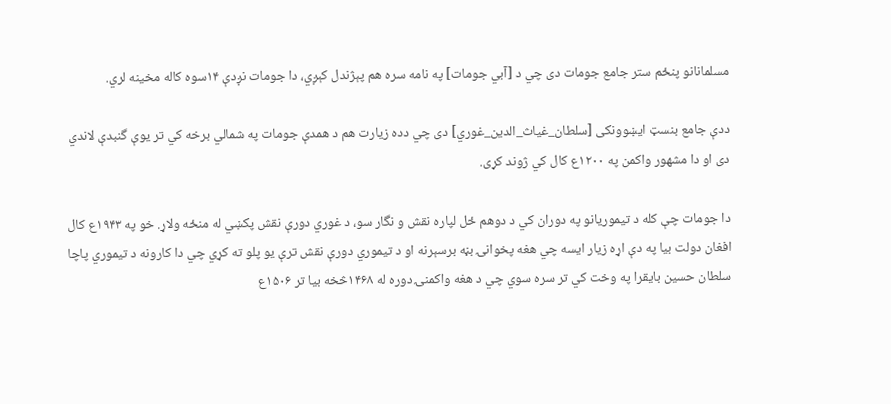مسلمانانو پنځم ستر جامع جومات دی چي د [آبي جومات] په نامه سره هم پېژندل کېږي، دا جومات نږدې ۱۴سوه کاله مخینه لري.

ددې جامع بنسټ ایښوونکی [سلطان_غياث_الدين_غوري] دی چي دده زیارت هم د همدې جومات په شمالي برخه کي تر یوې گنبدې لاندي دی او دا مشهور واکمن په ۱۲۰۰ع کال کي ژوند کړی.

دا جومات چې کله د تیموریانو په دوران کي د دوهم ځل لپاره نقش و نگار سو، د غوري دورې نقش پکښي له منځه ولاړ. خو په ۱۹۴۳ع کال افغان دولت بیا په دې اړه زیار ایسه چي هغه پخوانۍ بڼه برسېرنه او د تیموري دورې نقش ترې یو پلو ته کړي چي دا کارونه د تیموري پاچا سلطان حسین بایقرا په وخت کي تر سره سوي چي د هغه واکمنۍ دوره له ۱۴۶۸څخه بیا تر ۱۵۰۶ع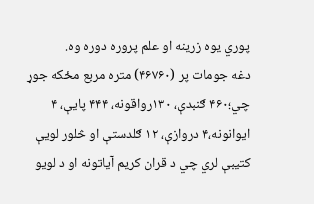پوري یوه زرینه او علم پروره دوره وه.
دغه جومات پر (۴۶۷۶۰) متره مربع مځکه جوړ چي؛۴۶۰ ګنبدې، ۱۳۰رواقونه، ۴۴۴ پایې، ۴ ایوانونه،۴ دروازې، ۱۲ ګلدستې او څلور لویې کتیبې لري چي د قران کریم آیاتونه او د لویو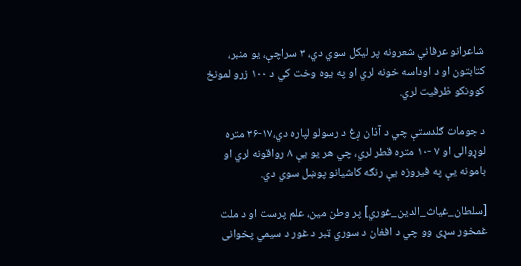شاعرانو عرفاني شعرونه پر لیکل سوي دي، ۳ سراچې، یو منبر، کتابتون او د اوداسه خونه لري او په یوه وخت کي د ۱۰۰ زرو لمونځ کوونکو ظرفیت لري.

د جومات ګلدستې چي د آذان ږغ د رسولو لپاره دي،۱۷-۳۶ متره لوړوالی او ۷ -۱۰ متره قطر لري، چي هر یو یې ۸ رواقونه لري او بامونه يې په فیروزه یې رنګه کاشیانو پوښل سوي دي.

[سلطان_غياث_الدين_غوري] پر وطن مين، علم پرست او د ملت غمخور سړی وو چي د افغان د سوري ټبر د غور د سیمي پخوانی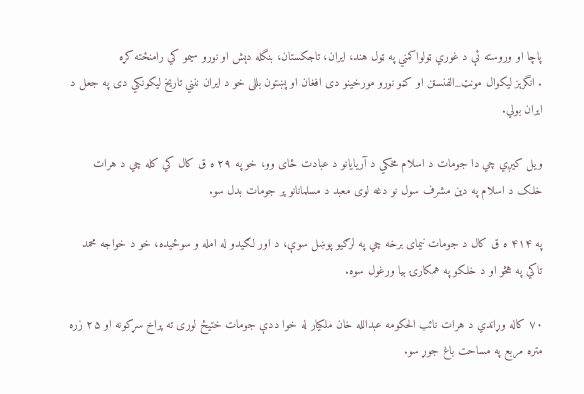پاچا او وروسته ئې د غوري ټولواکمني په ټول هند، ایران، تاجکستان، بنگله دېش او نورو سیمو کي رامنځته کړه
. انگرېز لیکوال مونټ_الفنسټن او کڼو نورو مورخينو دی افغان او پښتون بللی خو د ایران ننني تاریخ لیکونکي دی په جعل د ایران بولي.

ویل کیږي چي دا جومات د اسلام مخکي د آریایانو د عبادت ځای وو، خو په ۲۹ ه ق کال کي کله چي د هرات خلک د اسلام په دین مشرف سول نو دغه لوی معبد د مسلمانانو پر جومات بدل سو.

په ۴۱۴ ه ق کال د جومات نیمای برخه چي په لرګیو پوښل سوې، د اور لګیدو له امله و سوځیده، خو د خواجه محمد تاکي په هڅو او د خلکو په همکارۍ بیا ورغول سوه.

۷۰ کاله وړاندي د هرات نائب الحکومه عبدالله خان ملکیار له خوا ددې جومات ختیځ لوری ته پراخ سړکونه او ۲۵ زره متره مربع په مساحت باغ جوړ سو.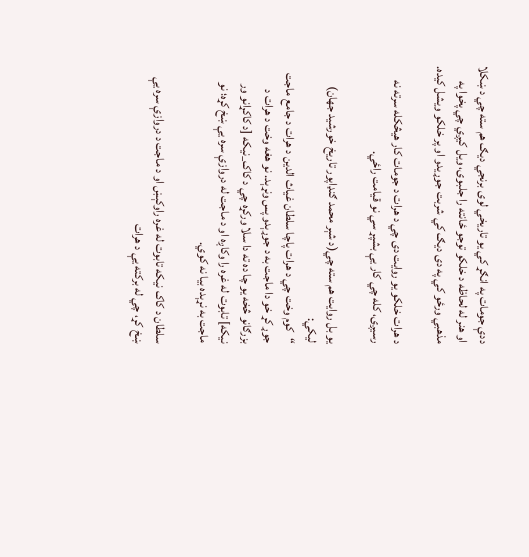ددې جومات په انګړ کي یو تاریخي لوی برنجي دیګ هم سته چي د ښکلا او هنر له لحاظه د خلکو توجو ځانته را جلبوی، ویل کیږي چي پخوا په مذهبي ورځو کي په دی دیګ کي شربت جوړیدو او پر خلکو ویشل کیده.

د هرات خلکو یو روایت دی چي د هرات د جومات کار هیڅکله سرته نه رسیږی، کله چي کار یې بشپړ سي نو قیامت راځي.

يو بل روايت هم سته چي(د شېر محمد ګنډاپور تاریخ خورشید جهان) ليکي:
“کوم وخت چي د هرات پاچا سلطان غیاث الدین د هرات د جامع ماجت جوړ کړ خو دا ماجت به د جوړېدو پس ونړېد. نو هغه وخت د هرات د بزرګانو څخه یو چا ده ته دا سلا ورکړه چي د کاک_نیکه [د کاکړانو ور نيکه] تابوت له غره را وکاږه او د ماجت له دروازې سره یې ښخ کړه؛ نو ماجت به نړېده بیا نه کوي.

سلطان د کاک نیکه تابوت له غره راوکېښ او د ماجت د دروازې سره یې ښخ کړ، چي له برکته یې د هرات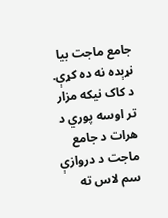جامع ماجت بیا نړېده نه ده کړې.
د کاک نیکه مزار تر اوسه پوري د هرات د جامع ماجت د دروازې سم لاس ته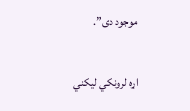موجود دی”.

اړه لرونکي ليکني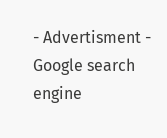- Advertisment -
Google search engine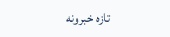تازه خبرونه